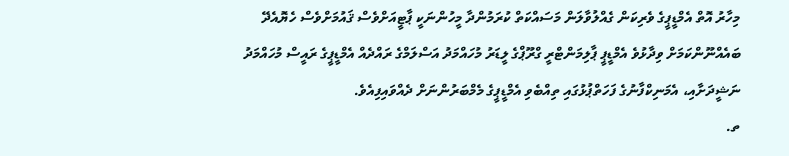މިހާރު އޮތް އެމްޑީޕީގެ ވެރިކަން ގެއްލުވާލަން މަސައްކަތް ކުރަމުންދާ މީހުންނަކީ ޕާޓީއަށްވެސް ޤައުމަށްވެސް ހެޔޮއެދޭ ބައެއްނޫންކަމަށް ވިދާޅުވެ އެމްޑީޕީ ޕާލިމަންޓްރީ ގްރޫޕްގެ ލީޑަރު މުހައްމަދު އަސްލަމްގެ ރައްދެއް އެމްޑީޕީގެ ރައީސް މުހައްމަދު ނަޝީދަށާއި، އެމަނިކްފާނުގެ ފަހަތްޕުޅުގައި ތިއްބެވި އެމްޑީޕީގެ މެމްބަރުންނަށް ދެއްވައިފިއެވެ.
ތ.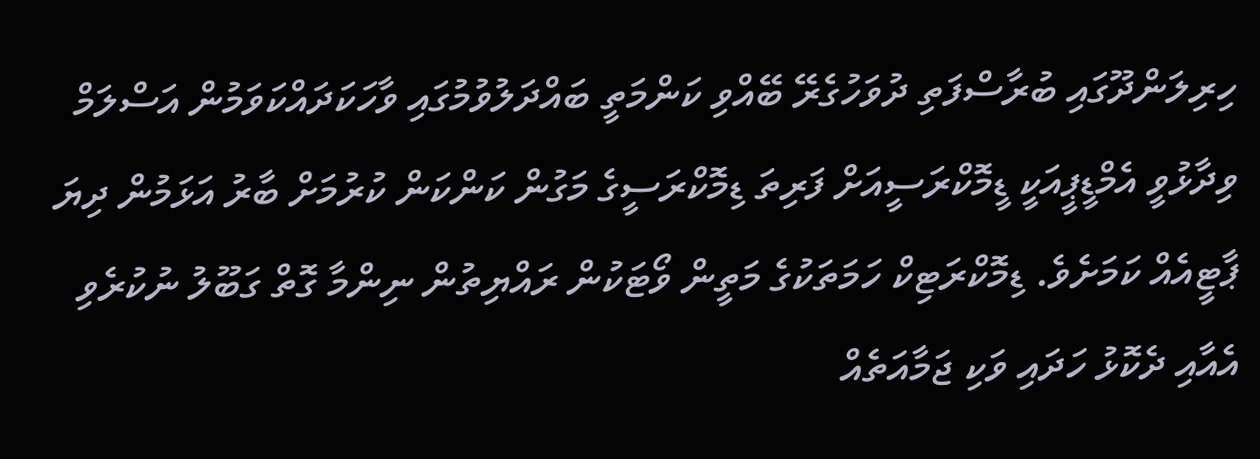ހިރިލަންދޫގައި ބުރާސްފަތި ދުވަހުގެރޭ ބޭއްވި ކަންމަތީ ބައްދަލުވުމުގައި ވާހަކަދައްކަވަމުން އަސްލަމް ވިދާޅުވީ އެމްޑީޕީއަކީ ޑީމޮކްރަސީއަށް ފަރިތަ ޑިމޮކްރަސީގެ މަގުން ކަންކަން ކުރުމަށް ބާރު އަޅަމުން ދިޔަ ޕާޓީއެއް ކަމަށެވެ. ޑިމޮކްރަޓިކް ހަމަތަކުގެ މަތީން ވޯޓަކުން ރައްޔިތުން ނިންމާ ގޮތް ގަބޫލު ނުކުރެވި އެއާއި ދެކޮޅު ހަދައި ވަކި ޖަމާއަތެއް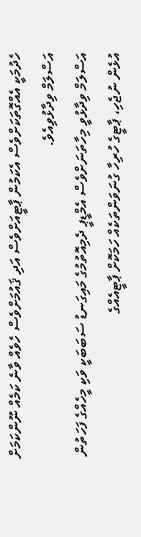ހެދުމަކީ އެއްގޮތަކަށްވެސް އެކަމުން ޕާޓީއަށްވެސް އަދި ޤައުމަށްވެސް ހެވެއް ވާނެ ކަމެއް ނޫންކަމަށް އަސްލަމް ވިދާޅުވިއެވެ.
އަސްލަމް ވިދާޅުވީ މިހާތަނަށްވެސް އެމްޑީޕީ ދެމިއޮތުމުގެ މައިގަނޑު ސަބަބަކީ ވަކި މީހެއްގެ ފަހަތުން އުޅެން ނުޖެހި، ޕާޓީގެ ހުރިހާ ގުނަވަންތަކެއް ހަމަކޮށް ޕާޓީއެއްގެ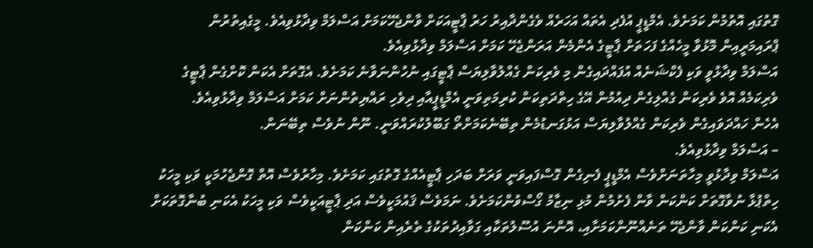ގޮތުގައި އޮތުމުން ކަމަށެވެ. އެމްޑީޕީ އުފެދި އެތައް އަހަރެއް ވެގެންދާއިރު ހަރު ޕާޓީއަކަށް ވާންޖެހޭކަމަށް އަސްލަމް ވިދާޅުވިއެވެ. މީގެއިތުރުން ޕްރައިމަރީއިން މޮޅުވާ މީހެއްގެ ފަހަތަށް ޕާޓީގެ އެންމެން އަރަންޖެހޭ ކަމަށް އަސްލަމް ވިދާޅުވިއެވެ.
އަސްލަމް ވިދާޅުވީ ވަކި ފެކްޝަނެއް އުފައްދައިގެން މި ވެރިކަން ގެއްލުވާލިޔަސް ޕާޓީގައި ނުހުންނަވާނެ ކަމަށެވެ. އެގޮތަށް އެކަން ކޮށްގެން ޕާޓީގެ ވެރިކަމެއް އޮވެ ވެރިކަން ގެއްލިގެން ދިއުމުން އޭގެ ހިތްދަތިކަން ކުރިމަތިވަނީ އެމްޑީޕީއާއި ދިވެހި ރައްޔިތުންނަށް ކަމަށް އަސްލަމް ވިދާޅުވިއެވެ.
އެހެން ހައްދަވައިގެން ވެރިކަން ގެއްލުވާލިޔަސް އަޅުގަނޑުމެން ތިބޭނެކަމަށްތޯ ގަބޫލުކުރައްވަނީ. ނޫން ނުވެސް ތިބޭނަން.
– އަސްލަމް ވިދާޅުވިއެވެ.
އަސްލަމް ވިދާޅުވީ މިހާތަނަށްވެސް އެމްޑީޕީ ފެނިގެން ގޮސްފައިވަނީ ވަރަށް ބަދަހި ޕާޓީއެއްގެ ގޮތުގައި ކަމަށެވެ. މިހާރުވެސް އޮތް ގޮންޖެހުމަކީ ވަކި މީހަކު ހިތްޕުޅާ ނުވާގޮތަށް ކަންކަން ވާން ފެށުމުން މުޅި ނިޒާމު ގޯސްވުންކަމަށެވެ. ނަމަވެސް ޤައުމަކީވެސް އަދި ޕާޓީއަކީވެސް ވަކި މީހަކު އެކަނި ބުނާގޮތަކަށް އެކަނި ކަންކަން ވާންޖެހޭ ތަނެއްނޫންކަމަށާއި، އޮންނަ އުސޫލުތަކާއި ގަވާއިދުތަކުގެ ތެރެއިން ކަންކަން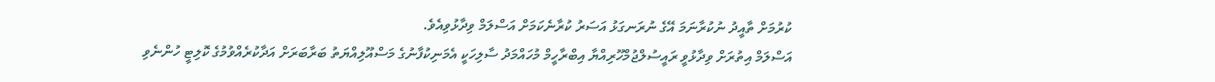ކުރުމަށް ތާއީދު ނުކުރާނަމަ އޭގެ ނުރަނގަޅު އަސަރު ކުރާނެކަމަށް އަސްލަމް ވިދާޅުވިއެވެ.
އަސްލަމް އިތުރަށް ވިދާޅުވީ ރައީސުލްޖުމްހޫރިއްޔާ އިބްރާހީމް މުހައްމަދު ސާލިހަކީ އެމަނިކުފާނުގެ މަސްއޫލިއްޔަތު ބަރާބަރަށް އަދާކުރެއްވުމުގެ ކޮލިޓީ ހުންނެވި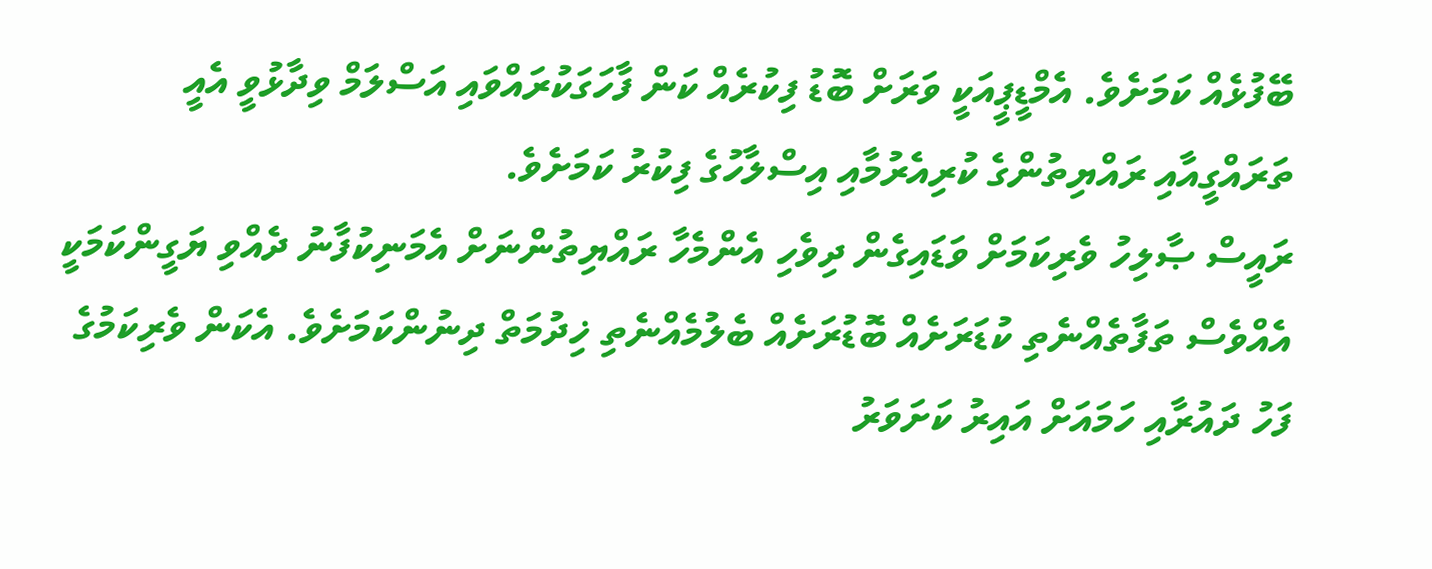ބޭފުޅެއް ކަމަށެވެ. އެމްޑީޕީއަކީ ވަރަށް ބޮޑު ފިކުރެއް ކަން ފާހަގަކުރައްވައި އަސްލަމް ވިދާޅުވީ އެއީ ތަރައްގީއާއި ރައްޔިތުންގެ ކުރިއެރުމާއި އިސްލާހުގެ ފިކުރު ކަމަށެވެ.
ރައީސް ޞާލިހު ވެރިކަމަށް ވަޑައިގެން ދިވެހި އެންމެހާ ރައްޔިތުންނަށް އެމަނިކުފާނު ދެއްވި ޔަގީންކަމަކީ އެއްވެސް ތަފާތެއްނެތި ކުޑަރަށެއް ބޮޑުރަށެއް ބެލުމެއްނެތި ޚިދުމަތް ދިނުންކަމަށެވެ. އެކަން ވެރިކަމުގެ ފަހު ދައުރާއި ހަމައަށް އައިރު ކަށަވަރު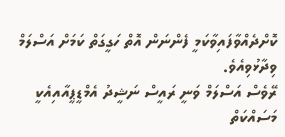ކޮށްދެއްވާފައިވާކަމީ ފެންނަން އޮތް ހަގީގަތް ކަމަށް އަސްލަމް ވިދާޅުވިއެވެ.
ރޭވެސް އަސްލަމް ވަނީ ރައީސް ނަޝީދު އެމްޑީޕީއާއިއެކީ މަސައްކަތް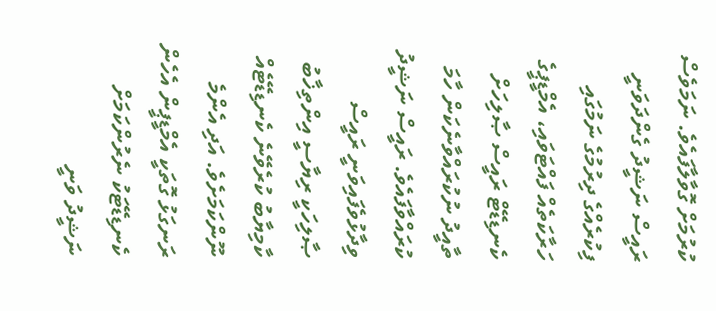ކުރުމަށް ގޮވާލާފައެވެ. ނަމަވެސް ރައީސް ނަޝީދު ގެންދަވަނީ ފިކުރެއްގެ ދިރުމުގެ ނަމުގައި ހަރާކަތެއް ފައްޓަވައި، އެމްޑީޕީގެ ކެނޑިޑޭޓް ރައީސް ޞާލިހަށް ތާއީދު ނުކުރައްވާނެކަން ހާމަ ކުރައްވާފައެވެ. ރައީސް ނަޝީދު ވިދާޅުވެފައިވަނީ ރައީސް ޞާލިހަކީ ރިޔާސީ އިންތިޚާބު ކާމިޔާބު ކުރެވޭނެ ކެނޑިޑޭޓެއް ނޫންކަމަށެވެ. އަދި އެންމެ ރަނގަޅު ގޮތަކީ އެމްޑީޕީން އެހެން ކެނޑިޑޭޓަކު ނެރުންކަމަށް ނަޝީދު ވަނީ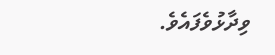ވިދާޅުވެފައެވެ.